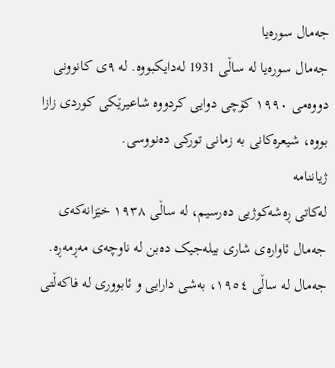جەمال سورەیا
جەمال سورەیا لە ساڵی 1931 لەدایکبووە. لە ٩ی کانوونی دووەمی ١٩٩٠ کۆچی دوایی کردووە شاعیرێکی کوردی زازا بووە، شیعرەکانی بە زمانی تورکی دەنووسی.
ژیاننامە
لەکاتی ڕەشەکوژیی دەرسیم، لە ساڵی ١٩٣٨ خێزانەکەی جەمال ئاوارەی شاری بیلەجیک دەبن لە ناوچەی مەڕمەڕە.
جەمال لە ساڵی ١٩٥٤، بەشی دارایی و ئابووری لە فاکەڵتی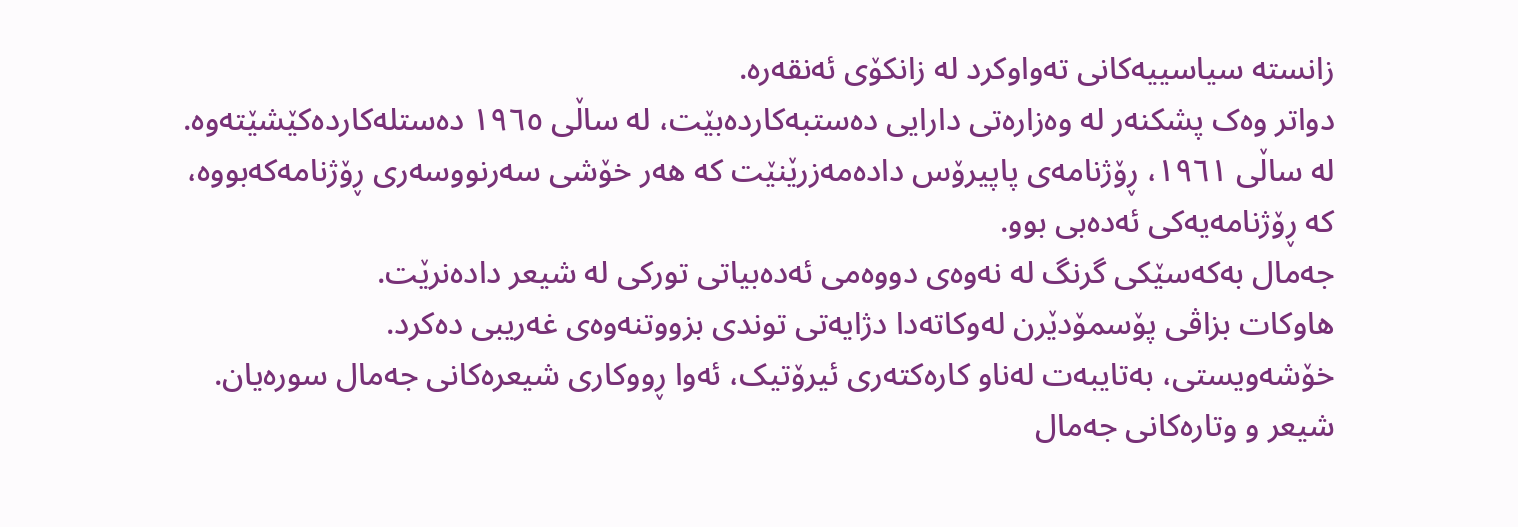زانستە سیاسییەکانی تەواوکرد لە زانکۆی ئەنقەرە.
دواتر وەک پشکنەر لە وەزارەتی دارایی دەستبەکاردەبێت، لە ساڵی ١٩٦٥ دەستلەکاردەکێشێتەوە.
لە ساڵی ١٩٦١، ڕۆژنامەی پاپیرۆس دادەمەزرێنێت کە ھەر خۆشی سەرنووسەری ڕۆژنامەکەبووە، کە ڕۆژنامەیەکی ئەدەبی بوو.
جەمال بەکەسێکی گرنگ لە نەوەی دووەمی ئەدەبیاتی تورکی لە شیعر دادەنرێت.
ھاوکات بزاڤی پۆسمۆدێرن لەوکاتەدا دژایەتی توندی بزووتنەوەی غەریبی دەکرد.
خۆشەویستی، بەتایبەت لەناو کارەکتەری ئیرۆتیک، ئەوا ڕووکاری شیعرەکانی جەمال سورەیان.
شیعر و وتارەکانی جەمال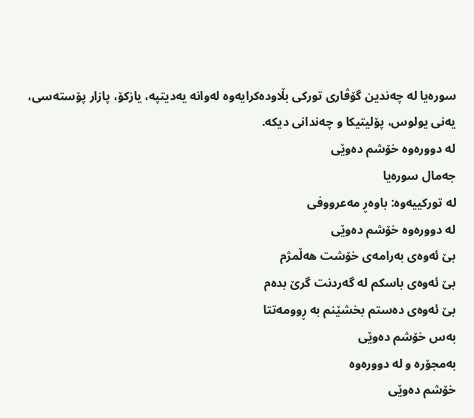سورەیا لە چەندین گۆڤاری تورکی بڵاودەکرایەوە لەوانە یەدیتپە، یازکۆ، پازار پۆستەسی، یەنی یولوس، پۆلیتیکا و چەندانی دیکە.
لە دوورەوە خۆشم دەوێی
جەمال سورەیا
لە تورکییەوە: باوەڕ مەعرووفی
لە دوورەوە خۆشم دەوێی
بێ ئەوەی بەرامەی خۆشت هەڵمژم
بێ ئەوەی باسکم لە گەردنت گرێ بدەم
بێ ئەوەی دەستم بخشێنم بە ڕوومەتتا
بەس خۆشم دەوێی
بەمجۆرە و لە دوورەوە
خۆشم دەوێی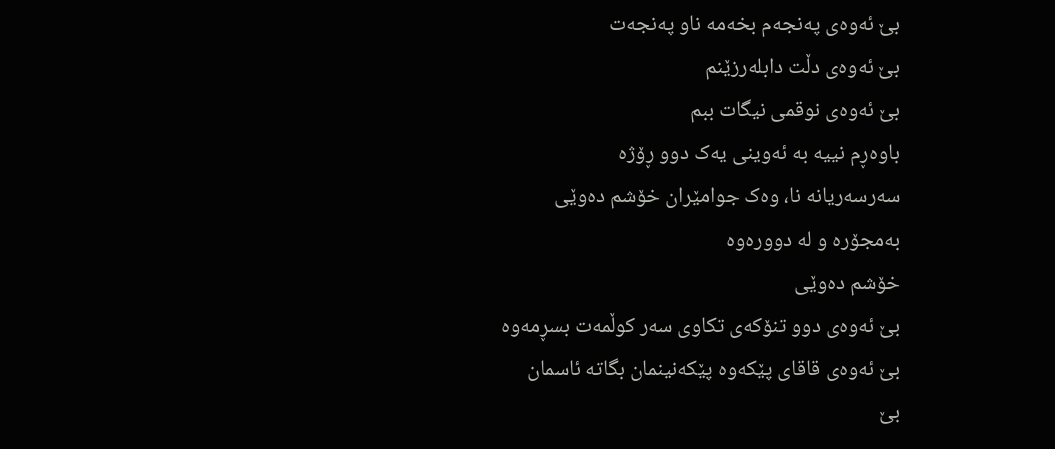بێ ئەوەی پەنجەم بخەمە ناو پەنجەت
بێ ئەوەی دڵت دابلەرزێنم
بێ ئەوەی نوقمی نیگات ببم
باوەڕم نییە به ئەوینی یەک دوو ڕۆژە
سەرسەریانه نا، وەک جوامێران خۆشم دەوێی
بەمجۆرە و لە دوورەوە
خۆشم دەوێی
بێ ئەوەی دوو تنۆکەی تکاوی سەر کوڵمەت بسڕمەوە
بێ ئەوەی قاقای پێکەوە پێکەنینمان بگاتە ئاسمان
بێ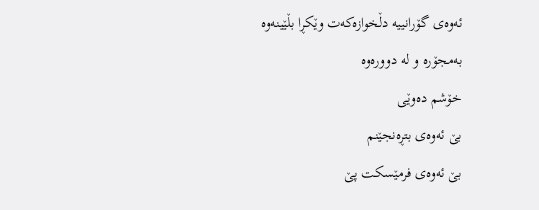ئەوەی گۆرانییە دڵخوازەکەت وێکڕا بڵێینەوە
بەمجۆرە و لە دوورەوە
خۆشم دەوێی
بێ ئەوەی بتڕەنجێنم
بێ ئەوەی فرمێسکت پێ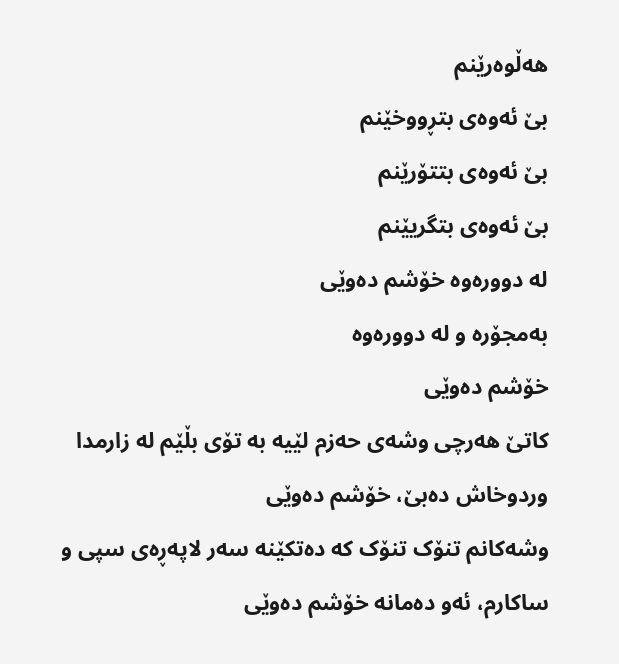هەڵوەرێنم
بێ ئەوەی بتڕووخێنم
بێ ئەوەی بتتۆرێنم
بێ ئەوەی بتگریێنم
لە دوورەوە خۆشم دەوێی
بەمجۆرە و لە دوورەوە
خۆشم دەوێی
کاتێ هەرچی وشەی حەزم لێیە بە تۆی بڵێم لە زارمدا وردوخاش دەبێ، خۆشم دەوێی
وشەکانم تنۆک تنۆک کە دەتکێنە سەر لاپەڕەی سپی و ساکارم، ئەو دەمانە خۆشم دەوێی